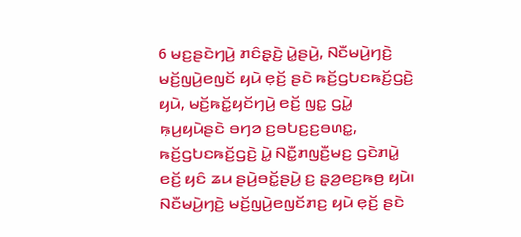6 ꤗꤢ꤬ꤔꤢꤧꤚꤣꤧ꤬ ꤊꤢꤨꤔ꤫ꤢꤧ꤬ ꤣꤧ꤭ꤔꤣꤧ꤬, ꤡꤢꤪꤗꤣꤧ꤬ꤚꤢꤧ꤬ ꤗꤢꤩ꤬ꤜꤣꤧ꤬ꤕꤜꤢꤩ ꤟꤣꤧ ꤕ꤫ꤢꤩ꤬ ꤔꤢꤧ ꤒꤢꤩ꤬ꤞꤝꤢꤒꤢꤩ꤬ꤞꤢꤧ꤬ ꤟꤣꤧ, ꤗꤢꤩ꤬ꤒꤢꤩ꤭ꤟꤢꤩꤚꤣꤧ꤬ ꤕꤢꤩ꤬ ꤜꤢ꤭ ꤞꤣꤧ꤭ ꤒ꤫ꤣ꤬ꤟꤣꤧꤔꤢꤧ ꤋꤚꤤ ꤢ꤬ꤋꤝꤢ꤬ꤢ꤬ꤋꤛꤢ꤭, ꤒꤢꤩ꤬ꤞꤝꤢꤒꤢꤩ꤬ꤞꤢꤧ꤬ ꤣꤧ꤭ ꤡꤢꤪ꤭ꤊꤜꤢꤪ꤬ꤗꤢ꤬ ꤞꤢꤧꤊꤣꤧ꤭ ꤕꤢꤩ꤬ ꤟꤢꤨ ꤘꤣ ꤔꤣꤧ꤬ꤋꤢꤩ꤭ꤔꤣꤧ꤬ ꤢ꤬ ꤔ꤫ꤤ꤬ꤕꤢ꤬ꤒꤥ꤬ ꤟꤣꤧ꤯ ꤡꤢꤪꤗꤣꤧ꤬ꤚꤢꤧ꤬ ꤗꤢꤩ꤬ꤜꤣꤧ꤬ꤕꤜꤢꤩꤊꤢ꤬ ꤟꤣꤧ ꤕ꤫ꤢꤩ꤬ ꤔꤢꤧ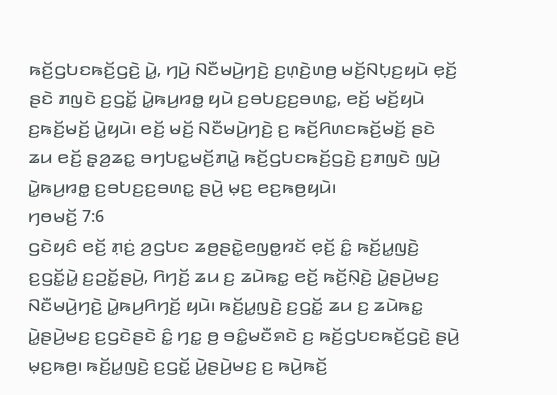ꤒꤢꤩ꤬ꤞꤝꤢꤒꤢꤩ꤬ꤞꤢꤧ꤬ ꤣꤧ꤭, ꤚꤣꤧ꤬ ꤡꤢꤪꤗꤣꤧ꤬ꤚꤢꤧ꤬ ꤢ꤬ꤛ꤫ꤢꤧ꤬ꤛꤥ꤬ ꤗꤢꤩ꤬ꤡꤝ꤫ꤢ꤬ꤟꤣꤧ ꤕ꤫ꤢꤩ꤬ ꤔꤢꤧ ꤊꤜꤢꤧ ꤢ꤬ꤞꤢꤩ꤭ ꤣꤧ꤭ꤒꤣ꤬ꤙꤥ꤭ ꤟꤣꤧ ꤢ꤬ꤋꤝꤢ꤬ꤢ꤬ꤋꤛꤢ꤭, ꤕꤢꤩ꤬ ꤗꤢꤩ꤬ꤟꤣꤧ ꤢ꤬ꤒꤢꤩ꤬ꤗꤢꤩ꤬ ꤣꤧ꤭ꤟꤣꤧ꤯ ꤕꤢꤩ꤬ ꤗꤢꤩ꤬ ꤡꤢꤪꤗꤣꤧ꤬ꤚꤢꤧ꤬ ꤢ꤬ ꤒꤢꤩ꤬ꤖꤛꤢꤒꤢꤩ꤬ꤗꤢꤩ꤬ ꤔꤢꤧ ꤘꤣ ꤕꤢꤩ꤬ ꤔ꤫ꤤ꤬ꤘꤢ꤭ ꤋꤚꤝꤢ꤭ꤗꤢꤩ꤬ꤊꤣꤧ꤭ ꤒꤢꤩ꤬ꤞꤝꤢꤒꤢꤩ꤬ꤞꤢꤧ꤬ ꤢ꤬ꤊꤜꤢꤧ ꤜꤣꤧ꤬ ꤣꤧ꤭ꤒꤣ꤬ꤙꤥ꤭ ꤢ꤬ꤋꤝꤢ꤬ꤢ꤬ꤋꤛꤢ꤭ ꤔꤣꤧ꤬ ꤗ꤫ꤢ꤬ ꤕꤢ꤬ꤒꤥ꤬ꤟꤣꤧ꤯
ꤚꤥꤗꤢꤩ꤬ 7:6
ꤞꤢꤧꤟꤢꤨ ꤕꤢꤩ꤬ ꤊ꤫ꤢꤦ꤬ ꤤ꤬ꤞꤝꤢ ꤘꤥ꤬ꤔꤢꤧ꤭ꤕꤜꤥ꤭ꤙꤢꤩ ꤕ꤫ꤢꤩ꤬ ꤢꤨ꤭ ꤒꤢꤩ꤬ꤣ꤭ꤜꤢꤧ꤬ ꤢ꤬ꤞꤢꤩ꤭ꤣꤧ꤭ ꤢ꤬ꤑꤢꤩ꤭ꤔꤣꤧ꤬, ꤖꤚꤢꤩ꤬ ꤘꤣ ꤢ꤬ ꤘꤣꤧꤒꤢ꤭ ꤕꤢꤩ꤬ ꤒꤢꤩ꤬ꤡ꤫ꤢꤧ꤬ ꤣꤧ꤭ꤔꤣꤧ꤬ꤗꤢ꤬ ꤡꤢꤪꤗꤣꤧ꤬ꤚꤢꤧ꤬ ꤣꤧ꤭ꤒꤣ꤬ꤖꤚꤢꤩ꤬ ꤟꤣꤧ꤯ ꤒꤢꤩ꤬ꤣ꤭ꤜꤢꤧ꤬ ꤢ꤬ꤞꤢꤩ꤭ ꤘꤣ ꤢ꤬ ꤘꤣꤧꤒꤢ꤭ ꤣꤧ꤭ꤔꤣꤧ꤬ꤗꤢ꤬ ꤢ꤬ꤞꤢꤧꤔꤢꤧ ꤢꤨ꤭ ꤚꤢ꤭ ꤥ꤬ ꤋꤢꤨ꤭ꤗꤢꤪꤎꤢꤧ ꤢ꤬ ꤒꤢꤩ꤬ꤞꤝꤢꤒꤢꤩ꤬ꤞꤢꤧ꤬ ꤔꤣꤧ꤬ ꤗ꤫ꤢ꤬ꤒꤥ꤬꤯ ꤒꤢꤩ꤬ꤣ꤭ꤜꤢꤧ꤬ ꤢ꤬ꤞꤢꤩ꤭ ꤣꤧ꤭ꤔꤣꤧ꤬ꤗꤢ꤬ ꤢ꤬ ꤒꤣꤧ꤬ꤒꤢꤩ꤬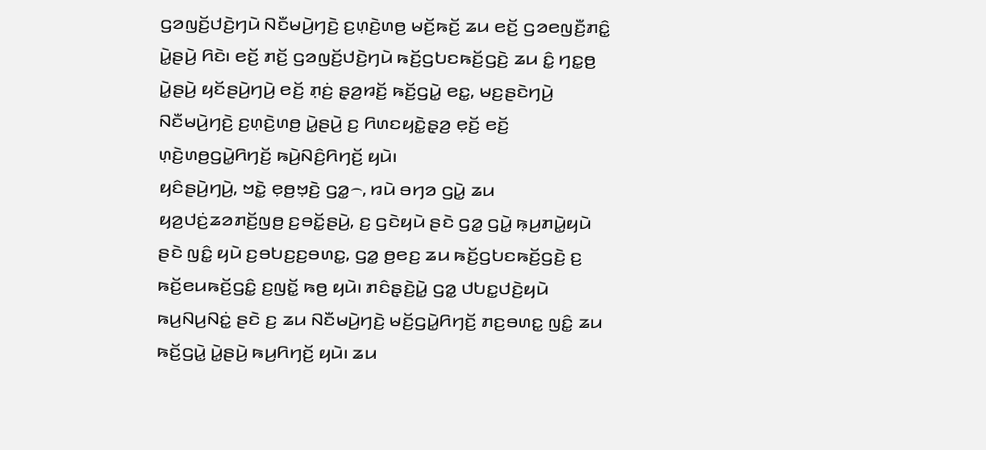ꤞꤤꤜꤢꤩ꤬ꤓꤢꤧ꤬ꤚꤣꤧ ꤡꤢꤪꤗꤣꤧ꤬ꤚꤢꤧ꤬ ꤢ꤬ꤛ꤫ꤢꤧ꤬ꤛꤥ꤬ ꤗꤢꤩ꤬ꤒꤢꤩ꤬ ꤘꤣ ꤕꤢꤩ꤬ ꤞꤤꤕꤜꤢꤪ꤬ꤊꤢꤨ꤭ ꤣꤧ꤭ꤔꤣꤧ꤬ ꤖꤢꤧ꤯ ꤕꤢꤩ꤬ ꤊꤢꤩ꤬ ꤞꤤꤜꤢꤩ꤬ꤓꤢꤧ꤬ꤚꤣꤧ ꤒꤢꤩ꤬ꤞꤝꤢꤒꤢꤩ꤬ꤞꤢꤧ꤬ ꤘꤣ ꤢꤨ꤭ ꤚꤢ꤭ꤥ꤬ ꤣꤧ꤭ꤔꤣꤧ꤬ ꤟꤢꤩꤔꤣꤧ꤬ꤚꤣꤧ꤬ ꤕꤢꤩ꤬ ꤊ꤫ꤢꤦ꤬ ꤔ꤫ꤤ꤬ꤙꤢꤩ꤬ ꤒꤢꤩ꤬ꤞꤣꤧ꤭ ꤕꤢ꤭, ꤗꤢ꤬ꤔꤢꤧꤚꤣꤧ꤬ ꤡꤢꤪꤗꤣꤧ꤬ꤚꤢꤧ꤬ ꤢ꤬ꤛ꤫ꤢꤧ꤬ꤛꤥ꤬ ꤣꤧ꤭ꤔꤣꤧ꤬ ꤢ꤬ ꤖꤛꤢꤟꤢꤧ꤭ꤔ꤫ꤤ꤬ ꤕ꤫ꤢꤩ꤬ ꤕꤢꤩ꤬ ꤛ꤫ꤢꤧ꤬ꤛꤥ꤬ꤞꤣꤧ꤭ꤖꤚꤢꤩ꤬ ꤒꤣꤧ꤬ꤡꤢꤨ꤬ꤖꤚꤢꤩ꤬ ꤟꤣꤧ꤯
ꤟꤢꤨꤔꤣꤧ꤬ꤚꤣꤧ꤬, ꤠꤢꤧ꤭ ꤕ꤫ꤥ꤬ꤠ꤫ꤢꤧ꤬ ꤞꤤ꤭꤮, ꤙꤣꤧ ꤋꤚꤤ ꤞꤣꤧ꤭ ꤘꤣ ꤟꤤ꤬ꤓꤢꤦ꤬ꤘꤤꤊꤢꤩ꤬ꤜꤥ꤬ ꤢ꤬ꤋꤢꤩ꤭ꤔꤣꤧ꤬, ꤢ꤬ ꤞꤢꤧꤟꤣꤧ ꤔꤢꤧ ꤞꤤ꤭ ꤞꤣꤧ꤭ ꤒ꤫ꤣ꤬ꤊꤣꤧ꤭ꤟꤣꤧ ꤔꤢꤧ ꤜꤢꤨ꤭ ꤟꤣꤧ ꤢ꤬ꤋꤝꤢ꤬ꤢ꤬ꤋꤛꤢ꤭, ꤞꤤ꤭ ꤥ꤬ꤕꤢ꤬ ꤘꤣ ꤒꤢꤩ꤬ꤞꤝꤢꤒꤢꤩ꤬ꤞꤢꤧ꤬ ꤢ꤬ ꤒꤢꤩ꤬ꤕꤣꤒꤢꤩ꤬ꤞꤢꤨ꤭ ꤢ꤬ꤜꤢꤩ꤭ ꤒꤥ꤬ ꤟꤣꤧ꤯ ꤊꤢꤨꤔ꤫ꤢꤧ꤬ꤣꤧ꤭ ꤞꤤ꤭ ꤓꤝꤢ꤭ꤓꤢꤧ꤬ꤟꤣꤧ ꤒꤣ꤬ꤡꤣ꤬ꤡꤢꤦ꤭ ꤔꤢꤧ ꤢ꤬ ꤘꤣ ꤡꤢꤪꤗꤣꤧ꤬ꤚꤢꤧ꤬ ꤗꤢꤩ꤬ꤞꤣꤧ꤭ꤖꤚꤢꤩ꤬ ꤊꤢ꤬ꤋꤛꤢ꤭ ꤜꤢꤨ꤭ ꤘꤣ ꤒꤢꤩ꤬ꤞꤣꤧ꤭ ꤣꤧ꤭ꤔꤣꤧ꤬ ꤒꤣ꤬ꤖꤚꤢꤩ꤬ ꤟꤣꤧ꤯ ꤘꤣ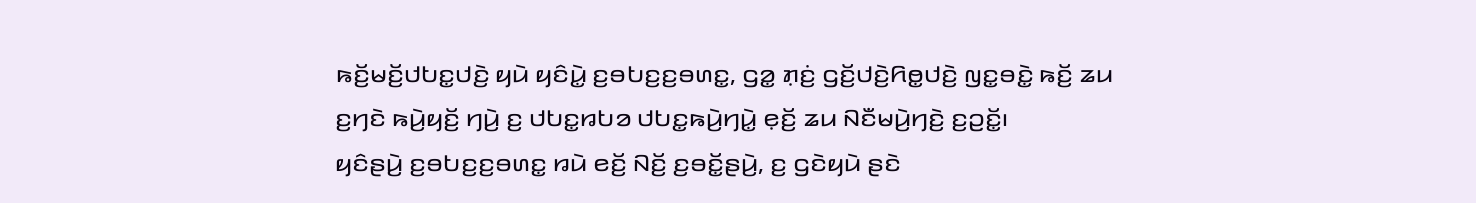ꤒꤢꤩ꤬ꤗꤢꤩ꤬ꤓꤝꤢ꤭ꤓꤢꤧ꤬ ꤟꤣꤧ ꤟꤢꤨꤣꤧ꤭ ꤢ꤬ꤋꤝꤢ꤬ꤢ꤬ꤋꤛꤢ꤭, ꤞꤤ꤭ ꤊ꤫ꤢꤦ꤬ ꤞꤢꤩ꤬ꤓꤢꤧ꤬ꤖꤥ꤭ꤓꤢꤧ꤬ ꤜꤢ꤭ꤋꤢꤧ꤭ ꤒꤢꤩ꤬ ꤘꤣ ꤢ꤬ꤚꤢꤧ ꤒꤣꤧ꤬ꤟꤢꤩ꤬ ꤚꤣꤧ꤬ ꤢ꤬ ꤓꤝꤢ꤭ꤙꤝꤤ ꤓꤝꤢ꤭ꤒꤣꤧ꤬ꤚꤣꤧ꤭ ꤕ꤫ꤢꤩ꤬ ꤘꤣ ꤡꤢꤪꤗꤣꤧ꤬ꤚꤢꤧ꤬ ꤢ꤬ꤑꤢꤩ꤭꤯
ꤟꤢꤨꤔꤣꤧ꤬ ꤢ꤬ꤋꤝꤢ꤬ꤢ꤬ꤋꤛꤢ꤭ ꤙꤣꤧ ꤕꤢꤩ꤬ ꤡꤢꤩ꤬ ꤢ꤬ꤋꤢꤩ꤭ꤔꤣꤧ꤬, ꤢ꤬ ꤞꤢꤧꤟꤣꤧ ꤔꤢꤧ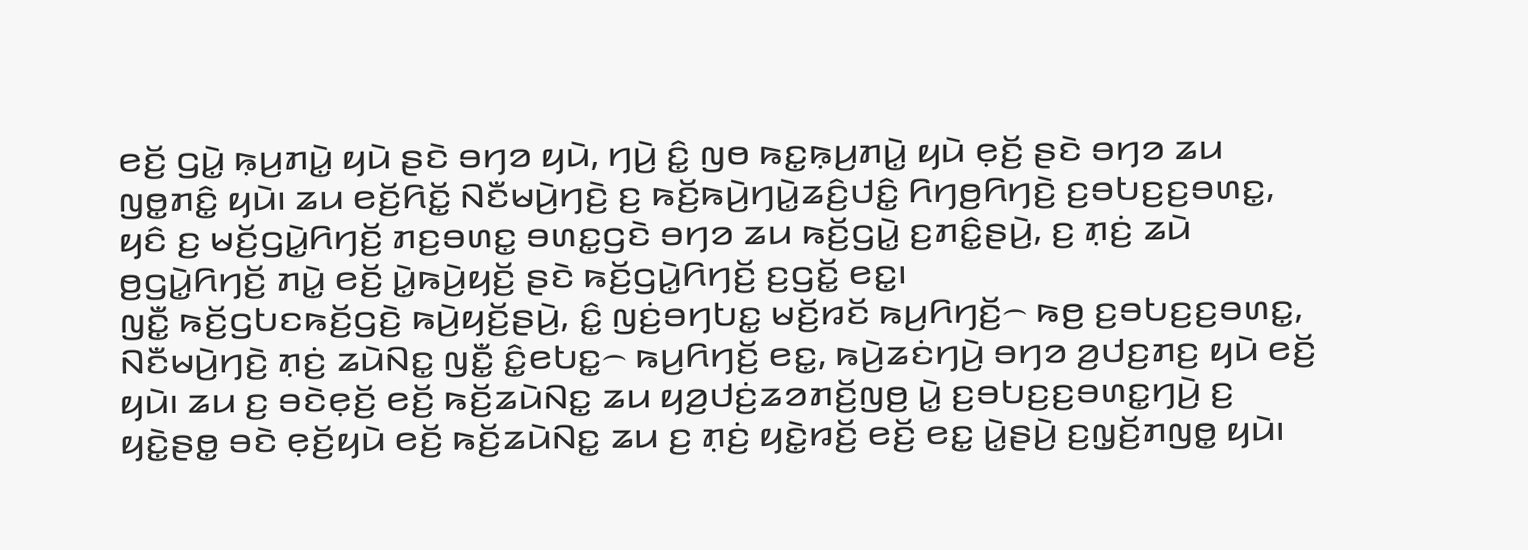ꤕꤢꤩ꤬ ꤞꤣꤧ꤭ ꤒ꤫ꤣ꤬ꤊꤣꤧ꤭ ꤟꤣꤧ ꤔꤢꤧ ꤋꤚꤤ ꤟꤣꤧ, ꤚꤣꤧ꤬ ꤢꤨ꤭ ꤜꤥ ꤒꤢ꤭ꤒ꤫ꤣ꤬ꤊꤣꤧ꤭ ꤟꤣꤧ ꤕ꤫ꤢꤩ꤬ ꤔꤢꤧ ꤋꤚꤤ ꤘꤣ ꤜꤥ꤭ꤊꤢꤨ꤭ ꤟꤣꤧ꤯ ꤘꤣ ꤕꤢꤩ꤬ꤖꤢꤩ꤭ ꤡꤢꤪꤗꤣꤧ꤬ꤚꤢꤧ꤬ ꤢ꤬ ꤒꤢꤩ꤬ꤒꤣꤧ꤬ꤚꤣꤧ꤭ꤘꤢꤨ꤬ꤓꤢꤨ꤭ ꤖꤚꤥ꤬ꤖꤚꤢꤧ꤬ ꤢ꤬ꤋꤝꤢ꤬ꤢ꤬ꤋꤛꤢ꤭, ꤟꤢꤨ ꤢ꤬ ꤗꤢꤩ꤬ꤞꤣꤧ꤭ꤖꤚꤢꤩ꤬ ꤊꤢ꤬ꤋꤛꤢ꤭ ꤋꤛꤢ꤭ꤞꤢꤧ ꤋꤚꤤ ꤘꤣ ꤒꤢꤩ꤬ꤞꤣꤧ꤭ ꤢ꤬ꤊꤢꤨ꤭ꤔꤣꤧ꤬, ꤢ꤬ ꤊ꤫ꤢꤦ꤬ ꤘꤣꤧ ꤥ꤬ꤞꤣꤧ꤭ꤖꤚꤢꤩ꤬ ꤊꤣꤧ꤭ ꤕꤢꤩ꤬ ꤣꤧ꤭ꤒꤣꤧ꤬ꤟꤢꤩ꤬ ꤔꤢꤧ ꤒꤢꤩ꤬ꤞꤣꤧ꤭ꤖꤚꤢꤩ꤬ ꤢ꤬ꤞꤢꤩ꤭ ꤕꤢ꤭꤯
ꤜꤢꤪ꤭ ꤒꤢꤩ꤬ꤞꤝꤢꤒꤢꤩ꤬ꤞꤢꤧ꤬ ꤒꤣꤧ꤬ꤟꤢꤩ꤬ꤔꤣꤧ꤬, ꤢꤨ꤭ ꤜꤢꤦ꤬ꤋꤚꤝꤢ꤭ ꤗꤢꤩ꤬ꤙꤢꤩ ꤒꤣ꤬ꤖꤚꤢꤩ꤬꤮ ꤒꤥ꤬ ꤢ꤬ꤋꤝꤢ꤬ꤢ꤬ꤋꤛꤢ꤭, ꤡꤢꤪꤗꤣꤧ꤬ꤚꤢꤧ꤬ ꤊ꤫ꤢꤦ꤬ ꤘꤣꤧꤡꤢ꤭ ꤜꤢꤪ꤭ ꤢꤨ꤭ꤕꤝꤢ꤭꤮ ꤒꤣ꤬ꤖꤚꤢꤩ꤬ ꤕꤢ꤭, ꤒꤣꤧ꤬ꤘꤢꤦꤚꤣꤧ꤬ ꤋꤚꤤ ꤤ꤬ꤓꤢ꤬ꤊꤢ꤬ ꤟꤣꤧ ꤕꤢꤩ꤬ ꤟꤣꤧ꤯ ꤘꤣ ꤢ꤬ ꤋꤢꤧꤕ꤫ꤢꤩ꤬ ꤕꤢꤩ꤬ ꤒꤢꤩ꤬ꤘꤣꤧꤡꤢ꤭ ꤘꤣ ꤟꤤ꤬ꤓꤢꤦ꤬ꤘꤤꤊꤢꤩ꤬ꤜꤥ꤬ ꤣꤧ꤭ ꤢ꤬ꤋꤝꤢ꤬ꤢ꤬ꤋꤛꤢ꤭ꤚꤣꤧ꤬ ꤢ꤬ ꤟꤢꤧ꤭ꤔꤥ꤭ ꤋꤢꤧ ꤕ꤫ꤢꤩ꤬ꤟꤣꤧ ꤕꤢꤩ꤬ ꤒꤢꤩ꤬ꤘꤣꤧꤡꤢ꤭ ꤘꤣ ꤢ꤬ ꤊ꤫ꤢꤦ꤬ ꤟꤢꤧ꤭ꤙꤢꤩ꤬ ꤕꤢꤩ꤬ ꤕꤢ꤭ ꤣꤧ꤭ꤔꤣꤧ꤬ ꤢ꤬ꤜ꤫ꤢꤩ꤬ꤊꤜꤥ꤭ ꤟꤣꤧ꤯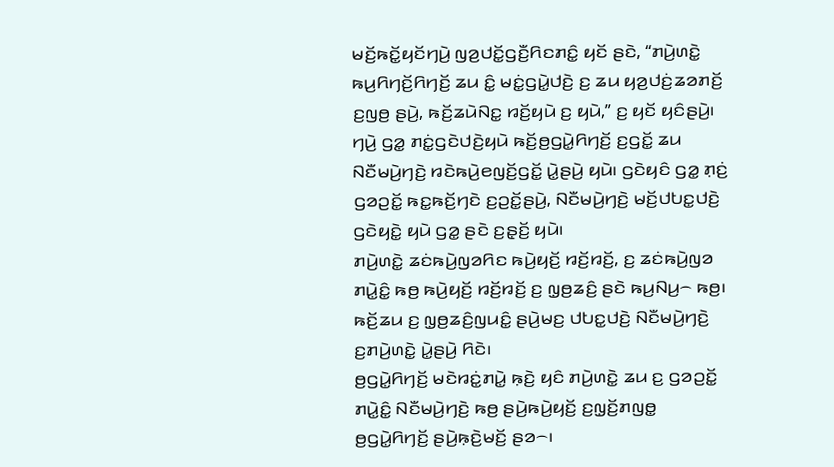ꤗꤢꤩ꤬ꤒꤢꤩ꤭ꤟꤢꤩꤚꤣꤧ꤬ ꤜꤤ꤬ꤓꤢꤩ꤭ꤞꤢꤪ꤬ꤖꤢꤊꤢꤨ꤭ ꤟꤢꤩ ꤔꤢꤧ, “ꤊꤣꤧ꤬ꤛꤢꤧ꤭ ꤒꤣ꤬ꤖꤚꤢꤩ꤬ꤖꤚꤢꤩ꤬ ꤘꤣ ꤢꤨ꤭ ꤗꤢꤦ꤭ꤞꤣꤧ꤭ꤓꤢꤧ꤬ ꤢ꤬ ꤘꤣ ꤟꤤ꤬ꤓꤢꤦ꤬ꤘꤤꤊꤢꤩ꤬ ꤢ꤬ꤜꤥ꤬ ꤔꤣꤧ꤬, ꤒꤢꤩ꤬ꤘꤣꤧꤡꤢ꤭ ꤙꤢꤩ꤬ꤟꤣꤧ ꤢ꤬ ꤟꤣꤧ,” ꤢ꤬ ꤟꤢꤩ ꤟꤢꤨꤔꤣꤧ꤬꤯
ꤚꤣꤧ꤬ ꤞꤤ꤭ ꤊꤢꤦ꤭ꤞꤢꤧꤓꤢꤧ꤬ꤟꤣꤧ ꤒꤢꤩ꤬ꤥ꤬ꤞꤣꤧ꤭ꤖꤚꤢꤩ꤬ ꤢ꤬ꤞꤢꤩ꤭ ꤘꤣ ꤡꤢꤪꤗꤣꤧ꤬ꤚꤢꤧ꤬ ꤙꤢꤧꤒꤣꤧ꤬ꤕꤜꤢꤩ꤬ꤞꤢꤩ꤭ ꤣꤧ꤭ꤔꤣꤧ꤬ ꤟꤣꤧ꤯ ꤞꤢꤧꤟꤢꤨ ꤞꤤ꤭ ꤊ꤫ꤢꤦ꤬ ꤞꤤꤑꤢꤩ꤭ ꤒꤢ꤭ꤒꤢꤩ꤬ꤚꤢꤧ ꤢ꤬ꤑꤢꤩ꤭ꤔꤣꤧ꤬, ꤡꤢꤪꤗꤣꤧ꤬ꤚꤢꤧ꤬ ꤗꤢꤩ꤬ꤓꤝꤢ꤭ꤓꤢꤧ꤬ ꤞꤢꤧꤟꤢꤧ꤭ ꤟꤣꤧ ꤞꤤ꤭ ꤔꤢꤧ ꤢ꤬ꤔ꤫ꤢꤩ꤬ ꤟꤣꤧ꤯
ꤊꤣꤧ꤬ꤛꤢꤧ꤭ ꤘꤢꤦꤒꤣꤧ꤬ꤜꤤꤖꤢ ꤒꤣꤧ꤬ꤟꤢꤩ꤬ ꤙꤢꤩ꤬ꤙꤢꤩ꤬, ꤢ꤬ ꤘꤢꤦꤒꤣꤧ꤬ꤜꤤ ꤊꤣꤧ꤭ꤢꤨ꤭ ꤒꤥ꤬ ꤒꤣꤧ꤬ꤟꤢꤩ꤬ ꤙꤢꤩ꤬ꤙꤢꤩ꤬ ꤢ꤬ ꤜ꤫ꤥ꤬ꤘꤢꤨ꤬ ꤔꤢꤧ ꤒꤣ꤬ꤡꤣ꤬꤮ ꤒꤥ꤬꤯ ꤒꤢꤩ꤬ꤘꤣ ꤢ꤬ ꤜ꤫ꤥ꤬ꤘꤢꤨ꤬ꤜꤣꤢꤨ꤭ ꤔꤣꤧ꤬ꤗꤢ꤬ ꤓꤝꤢ꤭ꤓꤢꤧ꤬ ꤡꤢꤪꤗꤣꤧ꤬ꤚꤢꤧ꤬ ꤢ꤬ꤊꤣꤧ꤬ꤛꤢꤧ꤭ ꤣꤧ꤭ꤔꤣꤧ꤬ ꤖꤢꤧ꤯
ꤥ꤬ꤞꤣꤧ꤭ꤖꤚꤢꤩ꤬ ꤗꤢꤧꤙꤢꤦ꤭ꤊꤣꤧ꤭ ꤒ꤫ꤢꤧ꤬ ꤟꤢꤨ ꤊꤣꤧ꤬ꤛꤢꤧ꤭ ꤘꤣ ꤢ꤬ ꤞꤤꤑꤢꤩ꤭ ꤊꤣꤧ꤭ꤢꤨ꤭ ꤡꤢꤪꤗꤣꤧ꤬ꤚꤢꤧ꤬ ꤒꤥ꤬ ꤔꤣꤧ꤬ꤒꤣꤧ꤬ꤟꤢꤩ꤬ ꤢ꤬ꤜ꤫ꤢꤩ꤬ꤊꤜꤥ꤭ ꤥ꤬ꤞꤣꤧ꤭ꤖꤚꤢꤩ꤬ ꤔꤣꤧ꤬ꤒ꤫ꤢꤧ꤬ꤗꤢꤩ꤬ ꤔꤤ꤮꤯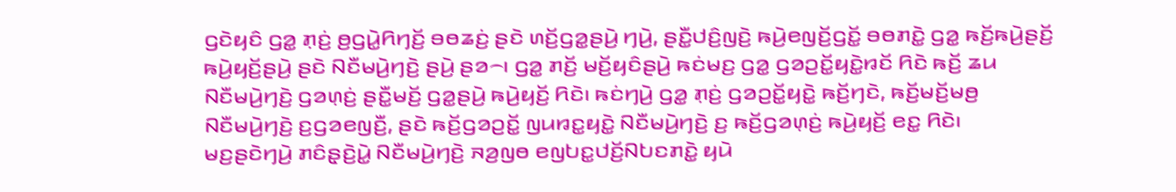ꤞꤢꤧꤟꤢꤨ ꤞꤤ꤭ ꤊ꤫ꤢꤦ꤬ ꤥ꤬ꤞꤣꤧ꤭ꤖꤚꤢꤩ꤬ ꤋꤥꤘꤢꤦ꤬ ꤔꤢꤧ ꤛꤢꤩ꤬ꤞꤤ꤭ꤔꤣꤧ꤬ ꤚꤣꤧ꤬, ꤔꤢꤪ꤭ꤓꤢꤨ꤬ꤜꤢꤧ꤬ ꤒꤣꤧ꤬ꤕꤜꤢꤩ꤬ꤞꤢꤩ꤭ ꤋꤥꤊꤢꤧ꤭ ꤞꤤ꤭ ꤒꤢꤩ꤬ꤒꤣꤧ꤬ꤔꤢꤩ꤬ ꤒꤣꤧ꤬ꤟꤢꤩ꤬ꤔꤣꤧ꤬ ꤔꤢꤧ ꤡꤢꤪꤗꤣꤧ꤬ꤚꤢꤧ꤬ ꤔꤣꤧ꤬ ꤔꤤ꤮꤯ ꤞꤤ꤭ ꤊꤢꤩ꤬ ꤗꤢꤩ꤬ꤟꤢꤨꤔꤣꤧ꤬ ꤒꤢꤦꤗꤢ꤬ ꤞꤤ꤭ ꤞꤤꤑꤢꤩ꤭ꤟꤢꤧ꤭ꤙꤢꤩ ꤖꤢꤧ ꤒꤢꤩ꤬ ꤘꤣ ꤡꤢꤪꤗꤣꤧ꤬ꤚꤢꤧ꤬ ꤞꤤꤛ꤫ꤢꤦ꤬ ꤔꤢꤪ꤭ꤗꤢꤩ꤬ ꤞꤤ꤭ꤔꤣꤧ꤬ ꤒꤣꤧ꤬ꤟꤢꤩ꤬ ꤖꤢꤧ꤯ ꤒꤢꤦꤚꤣꤧ꤬ ꤞꤤ꤭ ꤊ꤫ꤢꤦ꤬ ꤞꤤꤑꤢꤩ꤭ꤟꤢꤧ꤭ ꤒꤢꤩ꤬ꤚꤢꤧ, ꤒꤢꤩ꤬ꤗꤢꤩ꤬ꤗꤥ꤬ ꤡꤢꤪꤗꤣꤧ꤬ꤚꤢꤧ꤬ ꤢ꤬ꤞꤤꤕꤜꤢꤪ꤬, ꤔꤢꤧ ꤒꤢꤩ꤬ꤞꤤꤑꤢꤩ꤭ ꤜꤣꤙꤢ꤭ꤟꤢꤧ꤭ ꤡꤢꤪꤗꤣꤧ꤬ꤚꤢꤧ꤬ ꤢ꤬ ꤒꤢꤩ꤬ꤞꤤꤛ꤫ꤢꤦ꤬ ꤒꤣꤧ꤬ꤟꤢꤩ꤬ ꤕꤢ꤭ ꤖꤢꤧ꤯
ꤗꤢ꤬ꤔꤢꤧꤚꤣꤧ꤬ ꤊꤢꤨꤔ꤫ꤢꤧ꤬ꤣꤧ꤭ ꤡꤢꤪꤗꤣꤧ꤬ꤚꤢꤧ꤬ ꤏꤤ꤬ꤜꤥ ꤕꤜꤝꤢ꤭ꤓꤢꤩ꤬ꤡꤝꤢꤊꤢꤧ꤭ ꤟꤣꤧ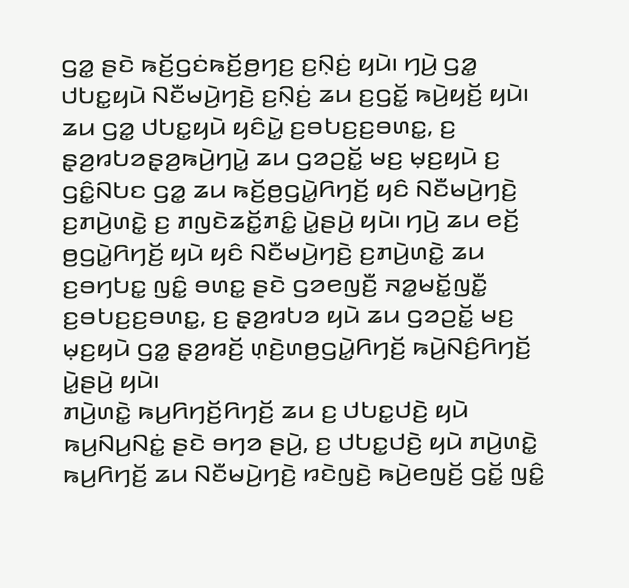ꤞꤤ꤭ ꤔꤢꤧ ꤒꤢꤩ꤬ꤞꤢꤦꤒꤢꤩ꤬ꤥ꤬ꤚꤢ꤬ ꤢ꤬ꤡ꤫ꤢꤦ꤬ ꤟꤣꤧ꤯ ꤚꤣꤧ꤬ ꤞꤤ꤭ ꤓꤝꤢ꤭ꤟꤣꤧ ꤡꤢꤪꤗꤣꤧ꤬ꤚꤢꤧ꤬ ꤢ꤬ꤡ꤫ꤢꤦ꤬ ꤘꤣ ꤢ꤬ꤞꤢꤩ꤭ ꤒꤣꤧ꤬ꤟꤢꤩ꤬ ꤟꤣꤧ꤯ ꤘꤣ ꤞꤤ꤭ ꤓꤝꤢ꤭ꤟꤣꤧ ꤟꤢꤨꤣꤧ꤭ ꤢ꤬ꤋꤝꤢ꤬ꤢ꤬ꤋꤛꤢ꤭, ꤢ꤬ ꤔ꤫ꤤ꤬ꤙꤝꤤꤔ꤫ꤤ꤬ꤒꤣꤧ꤬ꤚꤣꤧ꤭ ꤘꤣ ꤞꤤꤑꤢꤩ꤭ ꤗꤢ꤬ ꤗ꤫ꤢ꤬ꤟꤣꤧ ꤢ꤬ ꤞꤢꤨ꤭ꤡꤝꤢ ꤞꤤ꤭ ꤘꤣ ꤒꤢꤩ꤬ꤥ꤬ꤞꤣꤧ꤭ꤖꤚꤢꤩ꤬ ꤟꤢꤨ ꤡꤢꤪꤗꤣꤧ꤬ꤚꤢꤧ꤬ ꤢ꤬ꤊꤣꤧ꤬ꤛꤢꤧ꤭ ꤢ꤬ ꤊꤜꤢꤧꤘꤢꤩ꤭ꤊꤢꤨ꤭ ꤣꤧ꤭ꤔꤣꤧ꤬ ꤟꤣꤧ꤯ ꤚꤣꤧ꤬ ꤘꤣ ꤕꤢꤩ꤬ ꤥ꤬ꤞꤣꤧ꤭ꤖꤚꤢꤩ꤬ ꤟꤣꤧ ꤟꤢꤨ ꤡꤢꤪꤗꤣꤧ꤬ꤚꤢꤧ꤬ ꤢ꤬ꤊꤣꤧ꤬ꤛꤢꤧ꤭ ꤘꤣ ꤢ꤬ꤋꤚꤝꤢ꤭ ꤜꤢꤨ꤭ ꤋꤛꤢ꤭ ꤔꤢꤧ ꤞꤤꤕꤜꤢꤪ꤬ ꤏꤤ꤭ꤗꤢꤩ꤭ꤜꤢꤪ꤭ ꤢ꤬ꤋꤝꤢ꤬ꤢ꤬ꤋꤛꤢ꤭, ꤢ꤬ ꤔ꤫ꤤ꤬ꤙꤝꤤ ꤟꤣꤧ ꤘꤣ ꤞꤤꤑꤢꤩ꤭ ꤗꤢ꤬ ꤗ꤫ꤢ꤬ꤟꤣꤧ ꤞꤤ꤭ ꤔ꤫ꤤ꤬ꤙꤢꤩ꤬ ꤛ꤫ꤢꤧ꤬ꤛꤥ꤬ꤞꤣꤧ꤭ꤖꤚꤢꤩ꤬ ꤒꤣꤧ꤬ꤡꤢꤨ꤬ꤖꤚꤢꤩ꤬ ꤣꤧ꤭ꤔꤣꤧ꤬ ꤟꤣꤧ꤯
ꤊꤣꤧ꤬ꤛꤢꤧ꤭ ꤒꤣ꤬ꤖꤚꤢꤩ꤬ꤖꤚꤢꤩ꤬ ꤘꤣ ꤢ꤬ ꤓꤝꤢ꤭ꤓꤢꤧ꤬ ꤟꤣꤧ ꤒꤣ꤬ꤡꤣ꤬ꤡꤢꤦ꤭ ꤔꤢꤧ ꤋꤚꤤ ꤔꤣꤧ꤬, ꤢ꤬ ꤓꤝꤢ꤭ꤓꤢꤧ꤬ ꤟꤣꤧ ꤊꤣꤧ꤬ꤛꤢꤧ꤭ ꤒꤣ꤬ꤖꤚꤢꤩ꤬ ꤘꤣ ꤡꤢꤪꤗꤣꤧ꤬ꤚꤢꤧ꤬ ꤙꤢꤧꤜꤢꤧ꤬ ꤒꤣꤧ꤬ꤕꤜꤢꤩ꤬ ꤞꤢꤩ꤭ ꤜꤢꤨ꤭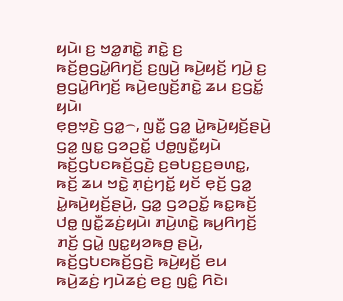ꤟꤣꤧ꤯ ꤢ꤬ ꤠꤤ꤭ꤊꤢꤧ꤭ ꤊꤢꤧ꤭ ꤢ꤬ ꤒꤢꤩ꤬ꤥ꤬ꤞꤣꤧ꤭ꤖꤚꤢꤩ꤬ ꤢ꤬ꤜꤣꤧ꤬ ꤒꤣꤧ꤬ꤟꤢꤩ꤬ ꤚꤣꤧ꤬ ꤢ꤬ ꤥ꤬ꤞꤣꤧ꤭ꤖꤚꤢꤩ꤬ ꤒꤣꤧ꤬ꤕꤜꤢꤩ꤬ꤊꤢꤧ꤭ ꤘꤣ ꤢ꤬ꤞꤢꤩ꤭ ꤟꤣꤧ꤯
ꤕ꤫ꤥ꤬ꤠ꤫ꤢꤧ꤬ ꤞꤤ꤭꤮, ꤜꤢꤪ꤭ ꤞꤤ꤭ ꤣꤧ꤭ꤒꤣꤧ꤬ꤟꤢꤩ꤬ꤔꤣꤧ꤬ ꤞꤤ꤭ ꤜꤢ꤭ ꤞꤤꤑꤢꤩ꤭ ꤓꤥ꤭ꤜꤢꤪ꤭ꤟꤣꤧ ꤒꤢꤩ꤬ꤞꤝꤢꤒꤢꤩ꤬ꤞꤢꤧ꤬ ꤢ꤬ꤋꤝꤢ꤬ꤢ꤬ꤋꤛꤢ꤭, ꤒꤢꤩ꤬ ꤘꤣ ꤠꤢꤧ꤭ ꤊ꤫ꤢꤦ꤬ꤚꤢꤩ꤭ ꤟꤢꤩ ꤕ꤫ꤢꤩ꤬ ꤞꤤ꤭ ꤣꤧ꤭ꤒꤣꤧ꤬ꤟꤢꤩ꤬ꤔꤣꤧ꤬, ꤞꤤ꤭ ꤞꤤꤑꤢꤩ꤭ ꤒꤢ꤭ꤒꤢꤩ꤬ ꤓꤥ꤭ ꤜꤢꤪ꤭ꤘꤢꤦ꤬ꤟꤣꤧ꤯ ꤊꤣꤧ꤬ꤛꤢꤧ꤭ ꤒꤣ꤬ꤖꤚꤢꤩ꤬ ꤊꤢꤩ꤬ ꤞꤣꤧ꤭ ꤜꤢ꤭ꤟꤤꤒꤥ꤬ ꤔꤣꤧ꤬, ꤒꤢꤩ꤬ꤞꤝꤢꤒꤢꤩ꤬ꤞꤢꤧ꤬ ꤒꤣꤧ꤬ꤟꤢꤩ꤬ ꤕꤣ ꤒꤣꤧ꤬ꤘꤢꤦ꤬ ꤚꤣꤧꤘꤢꤦ꤬ ꤕꤢ꤬ ꤜꤢꤨ꤭ ꤖꤢꤧ꤯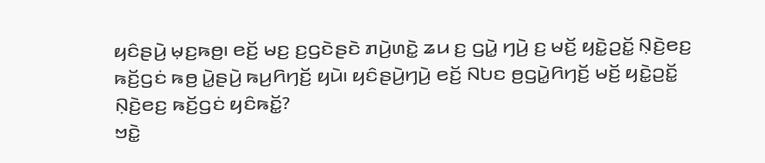ꤟꤢꤨꤔꤣꤧ꤬ ꤗ꤫ꤢ꤬ꤒꤥ꤬꤯ ꤕꤢꤩ꤬ ꤗꤢ꤬ ꤢ꤬ꤞꤢꤧꤔꤢꤧ ꤊꤣꤧ꤬ꤛꤢꤧ꤭ ꤘꤣ ꤢ꤬ ꤞꤣꤧ꤭ ꤚꤣꤧ꤬ ꤢ꤬ ꤗꤢꤩ꤬ ꤟꤢꤧ꤭ꤑꤢꤩ꤭ ꤡ꤫ꤢꤧ꤬ꤕꤢ꤬ ꤒꤢꤩ꤬ꤞꤢꤦ ꤒꤥ꤬ ꤣꤧ꤭ꤔꤣꤧ꤬ ꤒꤣ꤬ꤖꤚꤢꤩ꤬ ꤟꤣꤧ꤯ ꤟꤢꤨꤔꤣꤧ꤬ꤚꤣꤧ꤬ ꤕꤢꤩ꤬ ꤡꤝꤢ ꤥ꤬ꤞꤣꤧ꤭ꤖꤚꤢꤩ꤬ ꤗꤢꤩ꤬ ꤟꤢꤧ꤭ꤑꤢꤩ꤭ ꤡ꤫ꤢꤧ꤬ꤕꤢ꤬ ꤒꤢꤩ꤬ꤞꤢꤦ ꤟꤢꤨꤒꤢꤩ꤭?
ꤠꤢꤧ꤭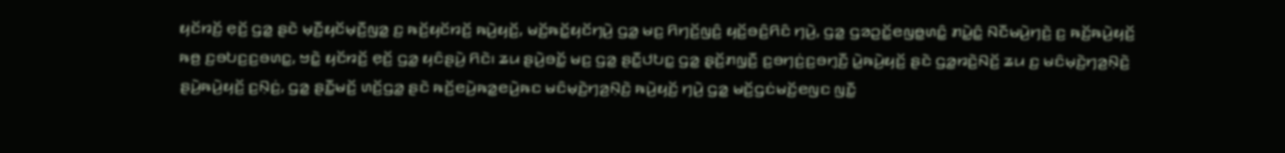ꤟꤢꤩꤙꤢꤩ꤬ ꤕ꤫ꤢꤩ꤬ ꤞꤤ꤭ ꤔꤢꤧ ꤗ꤫ꤢꤪ꤬ꤟꤢꤩꤗ꤫ꤢꤪ꤬ꤜꤤ꤭ ꤢ꤬ ꤒꤢꤩ꤬ꤟꤢꤩꤙꤢꤩ꤬ ꤒꤣꤧ꤬ꤟꤢꤩ꤬, ꤗꤢꤩ꤬ꤒꤢꤩ꤭ꤟꤢꤩꤚꤣꤧ꤬ ꤞꤤ꤭ ꤗꤢ꤬ ꤖꤚꤢꤩ꤬ꤜꤢꤨ꤬ ꤟꤢꤩ꤬ꤋꤢꤨ꤬ꤖꤢꤨ ꤚꤣꤧ꤬, ꤞꤤ꤭ ꤞꤤꤑꤢꤩ꤭ꤕꤜꤥ꤭ꤛꤢꤨ꤭ ꤊꤣꤧ꤭ꤢꤨ꤭ ꤡꤢꤪꤗꤣꤧ꤬ꤚꤢꤧ꤬ ꤢ꤬ ꤒꤢꤩ꤬ꤒꤣꤧ꤬ꤟꤢꤩ꤬ ꤒꤥ꤬ ꤢ꤬ꤋꤝꤢ꤬ꤢ꤬ꤋꤛꤢ꤭, ꤠꤢꤧ꤭ ꤟꤢꤩꤙꤢꤩ꤬ ꤕ꤫ꤢꤩ꤬ ꤞꤤ꤭ ꤟꤢꤨꤔꤣꤧ꤬ ꤖꤢꤧ꤯ ꤘꤣ ꤔꤣꤧ꤬ꤋꤢꤩ꤭ ꤗꤢ꤬ ꤞꤤ꤭ ꤔꤢꤪ꤭ꤓꤝꤢ꤭ ꤞꤤ꤭ ꤔ꤫ꤢꤩ꤬ꤊꤜ꤫ꤢꤪ꤬ ꤢ꤬ꤋꤚꤢꤦ꤬ꤢ꤬ꤋꤚ꤫ꤢꤪ꤬ ꤣꤧ꤭ꤒꤣꤧ꤬ꤟꤢꤩ꤬ ꤔꤢꤧ ꤞꤤ꤭ꤙꤢꤧ꤬ꤡꤢꤩ꤬ ꤘꤣ ꤢ꤬ ꤗꤢꤨꤗ꤫ꤢꤧ꤬ꤚꤤ꤬ꤡ꤫ꤢꤧ꤬ ꤔꤣꤧ꤬ꤒꤣꤧ꤬ꤟꤢꤩ꤬ ꤢ꤬ꤡ꤫ꤢꤦ꤬, ꤞꤤ꤭ ꤔꤢꤪ꤭ꤗꤢꤩ꤬ ꤛꤢꤩ꤬ꤞꤤ꤭ ꤔꤢꤧ ꤒꤢꤩ꤬ꤕꤣꤧ꤬ꤒꤤ꤭ꤕꤣꤧ꤬ꤒꤢ ꤗꤢꤨꤗ꤫ꤢꤧ꤬ꤚꤤ꤬ꤡ꤫ꤢꤧ꤬ ꤒꤣꤧ꤬ꤟꤢꤩ꤬ ꤚꤣꤧ꤬ ꤞꤤ꤭ ꤗꤢꤩ꤬ꤞꤢꤦꤗꤢꤩ꤬ꤕꤜꤢ ꤜꤢꤪ꤭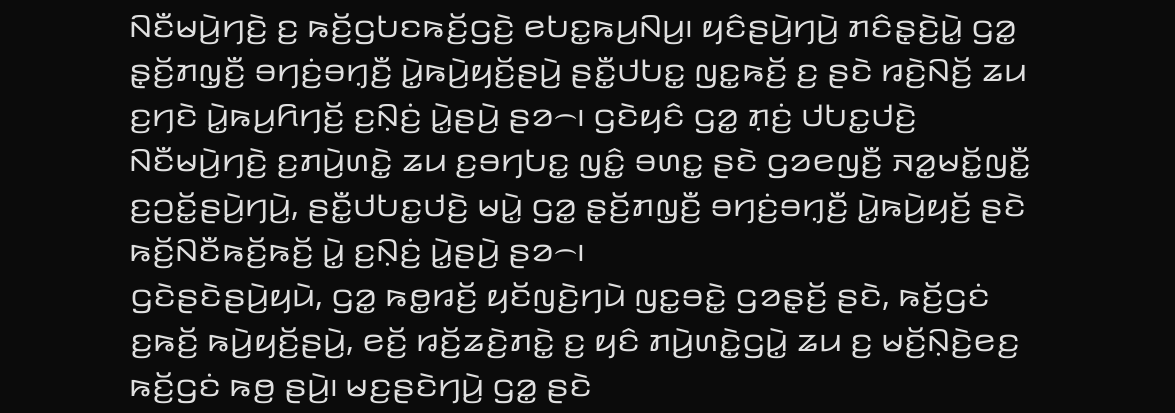ꤡꤢꤪꤗꤣꤧ꤬ꤚꤢꤧ꤬ ꤢ꤬ ꤒꤢꤩ꤬ꤞꤝꤢꤒꤢꤩ꤬ꤞꤢꤧ꤬ ꤕꤝꤢ꤭ꤒꤣ꤬ꤡꤣ꤬꤯ ꤟꤢꤨꤔꤣꤧ꤬ꤚꤣꤧ꤬ ꤊꤢꤨꤔ꤫ꤢꤧ꤬ꤣꤧ꤭ ꤞꤤ꤭ ꤔ꤫ꤢꤩ꤬ꤊꤜ꤫ꤢꤪ꤬ ꤋꤚꤢꤦ꤬ꤋꤚ꤫ꤢꤪ꤬ ꤣꤧ꤭ꤒꤣꤧ꤬ꤟꤢꤩ꤬ꤔꤣꤧ꤬ ꤔꤢꤪ꤭ꤓꤝꤢ꤭ ꤜꤢ꤭ꤒꤢꤩ꤬ ꤢ꤬ ꤔꤢꤧ ꤙꤢꤧ꤬ꤡꤢꤩ꤬ ꤘꤣ ꤢ꤬ꤚꤢꤧ ꤣꤧ꤭ꤒꤣ꤬ꤖꤚꤢꤩ꤬ ꤢ꤬ꤡ꤫ꤢꤦ꤬ ꤣꤧ꤭ꤔꤣꤧ꤬ ꤔꤤ꤮꤯ ꤞꤢꤧꤟꤢꤨ ꤞꤤ꤭ ꤊ꤫ꤢꤦ꤬ ꤓꤝꤢ꤭ꤓꤢꤧ꤬ ꤡꤢꤪꤗꤣꤧ꤬ꤚꤢꤧ꤬ ꤢ꤬ꤊꤣꤧ꤬ꤛꤢꤧ꤭ ꤘꤣ ꤢ꤬ꤋꤚꤝꤢ꤭ ꤜꤢꤨ꤭ ꤋꤛꤢ꤭ ꤔꤢꤧ ꤞꤤꤕꤜꤢꤪ꤬ ꤏꤤ꤭ꤗꤢꤩ꤭ꤜꤢꤪ꤭ ꤢ꤬ꤑꤢꤩ꤭ꤔꤣꤧ꤬ꤚꤣꤧ꤬, ꤔꤢꤪ꤭ꤓꤝꤢ꤭ꤓꤢꤧ꤬ ꤗꤣꤧ꤭ ꤞꤤ꤭ ꤔ꤫ꤢꤩ꤬ꤊꤜ꤫ꤢꤪ꤬ ꤋꤚꤢꤦ꤬ꤋꤚ꤫ꤢꤪ꤬ ꤣꤧ꤭ꤒꤣꤧ꤬ꤟꤢꤩ꤬ ꤔꤢꤧ ꤒꤢꤩ꤬ꤡꤢꤪꤒꤢꤩ꤬ꤒꤢꤩ꤬ ꤣꤧ꤭ ꤢ꤬ꤡ꤫ꤢꤦ꤬ ꤣꤧ꤭ꤔꤣꤧ꤬ ꤔꤤ꤮꤯
ꤞꤢꤧꤔꤢꤧꤔꤣꤧ꤬ꤟꤣꤧ, ꤞꤤ꤭ ꤒꤥ꤭ꤙꤢꤩ꤬ ꤟꤢꤩꤜꤢꤧ꤬ꤚꤣꤧ ꤜꤢ꤭ꤋꤢꤧ꤭ ꤞꤤꤔ꤫ꤢꤩ꤬ ꤔꤢꤧ, ꤒꤢꤩ꤬ꤞꤢꤦ ꤢ꤬ꤒꤢꤩ꤬ ꤒꤣꤧ꤬ꤟꤢꤩ꤬ꤔꤣꤧ꤬, ꤕꤢꤩ꤬ ꤙꤢꤩ꤬ꤘꤢꤧ꤬ꤊꤢꤧ꤭ ꤢ꤬ ꤟꤢꤨ ꤊꤣꤧ꤬ꤛꤢꤧ꤭ꤞꤣꤧ꤭ ꤘꤣ ꤢ꤬ ꤗꤢꤩ꤬ꤡ꤫ꤢꤧ꤬ꤕꤢ꤬ ꤒꤢꤩ꤬ꤞꤢꤦ ꤒꤥ꤬ ꤔꤣꤧ꤬꤯ ꤗꤢ꤬ꤔꤢꤧꤚꤣꤧ꤬ ꤞꤤ꤭ ꤔꤢꤧ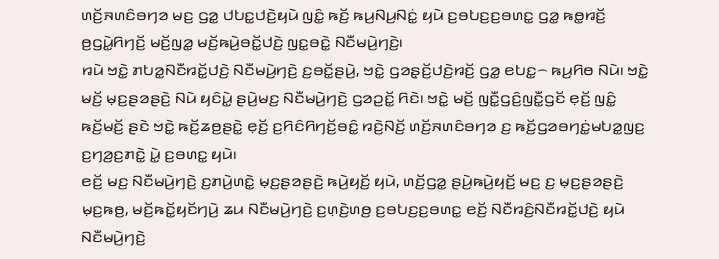ꤛꤢꤩ꤬ꤏꤛꤢꤨꤋꤚꤤ ꤗꤢ꤬ ꤞꤤ꤭ ꤓꤝꤢ꤭ꤓꤢꤧ꤬ꤟꤣꤧ ꤜꤢꤨ꤭ ꤒꤢꤩ꤬ ꤒꤣ꤬ꤡꤣ꤬ꤡꤢꤦ꤭ ꤟꤣꤧ ꤢ꤬ꤋꤝꤢ꤬ꤢ꤬ꤋꤛꤢ꤭ ꤞꤤ꤭ ꤒꤥ꤭ꤙꤢꤩ꤬ ꤥ꤬ꤞꤣꤧ꤭ꤖꤚꤢꤩ꤬ ꤗꤢꤩ꤬ꤜꤤ꤭ ꤗꤢꤩ꤬ꤒꤣꤧ꤬ꤋꤢꤩ꤭ꤓꤢꤧ꤬ ꤜꤢ꤭ꤋꤢꤧ꤭ ꤡꤢꤪꤗꤣꤧ꤬ꤚꤢꤧ꤬꤯
ꤙꤣꤧ ꤠꤢꤧ꤭ ꤊꤝꤤ꤭ꤡꤢꤪꤙꤢꤩ꤭ꤓꤢꤧ꤬ ꤡꤢꤪꤗꤣꤧ꤬ꤚꤢꤧ꤬ ꤢ꤬ꤋꤢꤩ꤭ꤔꤣꤧ꤬, ꤠꤢꤧ꤭ ꤞꤤꤔ꤫ꤢꤩ꤬ꤓꤢꤧ꤬ꤙꤢꤩ꤬ ꤞꤤ꤭ ꤕꤝꤢ꤭꤮ ꤒꤣ꤬ꤖꤥ ꤡꤣꤧ꤯ ꤠꤢꤧ꤭ ꤗꤢꤩ꤬ ꤗ꤫ꤢ꤬ꤔꤤꤔꤢꤧ꤬ ꤡꤣꤧ ꤟꤢꤨꤣꤧ꤭ ꤔꤣꤧ꤬ꤗꤢ꤬ ꤡꤢꤪꤗꤣꤧ꤬ꤚꤢꤧ꤬ ꤞꤤꤑꤢꤩ꤭ ꤖꤢꤧ꤯ ꤠꤢꤧ꤭ ꤗꤢꤩ꤬ ꤜꤢꤪ꤭ꤞꤢꤨ꤬ꤜꤢꤪ꤭ꤞꤢꤩ ꤕ꤫ꤢꤩ꤬ ꤜꤢꤨ꤭ ꤒꤢꤩ꤬ꤗꤢꤩ꤬ ꤔꤢꤧ ꤠꤢꤧ꤭ ꤒꤢꤩ꤬ꤘꤥ꤬ꤔꤢꤧ꤭ ꤕ꤫ꤢꤩ꤬ ꤢ꤬ꤖꤢꤨꤖꤚꤢꤩ꤬ꤋꤢꤨ꤭ ꤙꤢꤧ꤬ꤡꤢꤩ꤬ ꤛꤢꤩ꤬ꤏꤛꤢꤨꤋꤚꤤ ꤢ꤬ ꤒꤢꤩ꤬ꤞꤤꤋꤚꤢꤦ꤭ꤗꤝꤤ꤭ꤜꤢ꤬ ꤢ꤬ꤚꤤ꤬ꤢ꤬ꤊꤢꤧ꤭ ꤣꤧ꤭ ꤢ꤬ꤋꤛꤢ꤭ ꤟꤣꤧ꤯
ꤕꤢꤩ꤬ ꤗꤢ꤬ ꤡꤢꤪꤗꤣꤧ꤬ꤚꤢꤧ꤬ ꤢ꤬ꤊꤣꤧ꤬ꤛꤢꤧ꤭ ꤗ꤫ꤢ꤬ꤔꤤꤔꤢꤧ꤬ ꤒꤣꤧ꤬ꤟꤢꤩ꤬ ꤟꤣꤧ, ꤛꤢꤩ꤬ꤞꤤ꤭ ꤔꤣꤧ꤬ꤒꤣꤧ꤬ꤟꤢꤩ꤬ ꤗꤢ꤬ ꤢ꤬ ꤗ꤫ꤢ꤬ꤔꤤꤔꤢꤧ꤬ ꤗ꤫ꤢ꤬ꤒꤥ꤬, ꤗꤢꤩ꤬ꤒꤢꤩ꤭ꤟꤢꤩꤚꤣꤧ꤬ ꤘꤣ ꤡꤢꤪꤗꤣꤧ꤬ꤚꤢꤧ꤬ ꤢ꤬ꤛ꤫ꤢꤧ꤬ꤛꤥ꤬ ꤢ꤬ꤋꤝꤢ꤬ꤢ꤬ꤋꤛꤢ꤭ ꤕꤢꤩ꤬ ꤡꤢꤪꤙꤢꤨ꤬ꤡꤢꤪꤙꤢꤩ꤭ꤓꤢꤧ꤬ ꤟꤣꤧ ꤡꤢꤪꤗꤣꤧ꤬ꤚꤢꤧ꤬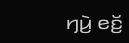ꤚꤣꤧ꤬ ꤕꤢꤩ꤬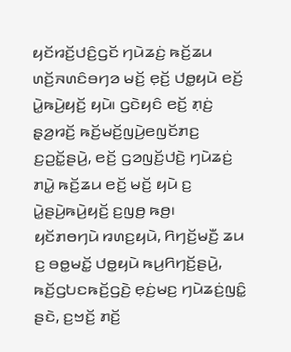ꤟꤢꤩꤙꤢꤩ꤬ꤓꤢꤨ꤬ꤞꤢꤩ ꤚꤣꤧꤘꤢꤦ꤬ ꤒꤢꤩ꤬ꤘꤣ ꤛꤢꤩ꤬ꤏꤛꤢꤨꤋꤚꤤ ꤗꤢꤩ꤬ ꤕ꤫ꤢꤩ꤬ ꤓꤥ꤭ꤟꤣꤧ ꤕꤢꤩ꤬ ꤣꤧ꤭ꤒꤣꤧ꤬ꤟꤢꤩ꤬ ꤟꤣꤧ꤯ ꤞꤢꤧꤟꤢꤨ ꤕꤢꤩ꤬ ꤊ꤫ꤢꤦ꤬ ꤔ꤫ꤤ꤬ꤙꤢꤩ꤬ ꤒꤢꤩ꤬ꤗꤢꤩ꤬ꤜꤣꤧ꤬ꤕꤜꤢꤩꤊꤢ꤬ ꤢ꤬ꤑꤢꤩ꤭ꤔꤣꤧ꤬, ꤕꤢꤩ꤬ ꤞꤤꤜꤢꤩ꤬ꤓꤢꤧ꤬ ꤚꤣꤧꤘꤢꤦ꤬ ꤊꤣꤧ꤭ ꤒꤢꤩ꤬ꤘꤣ ꤕꤢꤩ꤬ ꤗꤢꤩ꤬ ꤟꤣꤧ ꤢ꤬ ꤣꤧ꤭ꤔꤣꤧ꤬ꤒꤣꤧ꤬ꤟꤢꤩ꤬ ꤢ꤬ꤜꤥ꤬ ꤒꤥ꤬꤯
ꤟꤢꤩꤊꤥꤚꤣꤧ ꤙꤛꤢ꤬ꤟꤣꤧ, ꤖꤚꤢꤩ꤬ꤗꤢꤪ꤬ ꤘꤣ ꤢ꤬ ꤋꤥ꤭ꤗꤢꤩ꤭ ꤓꤥ꤭ꤟꤣꤧ ꤒꤣ꤬ꤖꤚꤢꤩ꤬ꤔꤣꤧ꤬, ꤒꤢꤩ꤬ꤞꤝꤢꤒꤢꤩ꤬ꤞꤢꤧ꤬ ꤕ꤫ꤢꤦ꤬ꤗꤢ꤬ ꤚꤣꤧꤘꤢꤦ꤬ꤜꤢꤨ꤭ ꤔꤢꤧ, ꤢ꤬ꤠꤢꤩ꤬ ꤊꤢꤩ꤬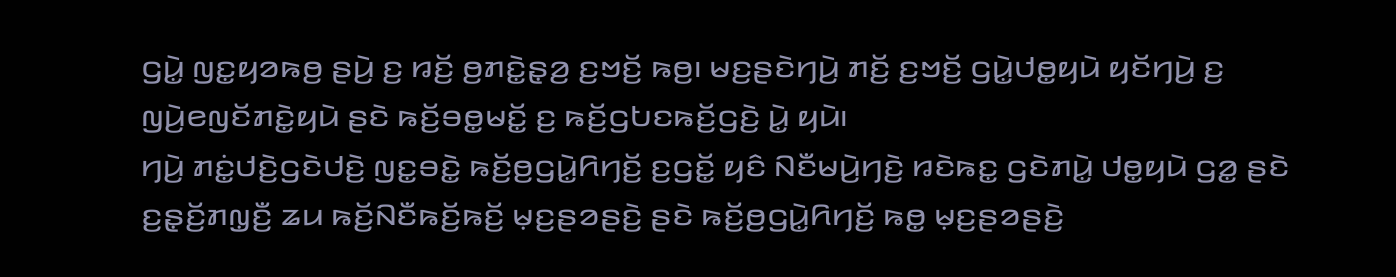ꤞꤣꤧ꤭ ꤜꤢ꤭ꤟꤤꤒꤥ꤬ ꤔꤣꤧ꤬ ꤢ꤬ ꤙꤢꤩ꤬ ꤥ꤬ꤊꤢꤧ꤭ꤔ꤫ꤤ꤬ ꤢ꤬ꤠꤢꤩ꤬ ꤒꤥ꤬꤯ ꤗꤢ꤬ꤔꤢꤧꤚꤣꤧ꤬ ꤊꤢꤩ꤬ ꤢ꤬ꤠꤢꤩ꤬ ꤞꤣꤧ꤭ꤓꤥ꤭ꤟꤣꤧ ꤟꤢꤩꤚꤣꤧ꤬ ꤢ꤬ ꤜꤣꤧ꤬ꤕꤜꤢꤩꤊꤢꤧ꤭ꤟꤣꤧ ꤔꤢꤧ ꤒꤢꤩ꤬ꤋꤥ꤭ꤗꤢꤩ꤭ ꤢ꤬ ꤒꤢꤩ꤬ꤞꤝꤢꤒꤢꤩ꤬ꤞꤢꤧ꤬ ꤣꤧ꤭ ꤟꤣꤧ꤯
ꤚꤣꤧ꤬ ꤊꤢꤦ꤭ꤓꤢꤧ꤬ꤞꤢꤧꤓꤢꤧ꤬ ꤜꤢ꤭ꤋꤢꤧ꤭ ꤒꤢꤩ꤬ꤥ꤬ꤞꤣꤧ꤭ꤖꤚꤢꤩ꤬ ꤢ꤬ꤞꤢꤩ꤭ ꤟꤢꤨ ꤡꤢꤪꤗꤣꤧ꤬ꤚꤢꤧ꤬ ꤙꤢꤧꤒꤢ꤭ ꤞꤢꤧꤊꤣꤧ꤭ ꤓꤥ꤭ꤟꤣꤧ ꤞꤤ꤭ ꤔꤢꤧ ꤢ꤬ꤔ꤫ꤢꤩ꤬ꤊꤜ꤫ꤢꤪ꤬ ꤘꤣ ꤒꤢꤩ꤬ꤡꤢꤪꤒꤢꤩ꤬ꤒꤢꤩ꤬ ꤗ꤫ꤢ꤬ꤔꤤꤔꤢꤧ꤬ ꤔꤢꤧ ꤒꤢꤩ꤬ꤥ꤬ꤞꤣꤧ꤭ꤖꤚꤢꤩ꤬ ꤒꤥ꤭ ꤗ꤫ꤢ꤬ꤔꤤꤔꤢꤧ꤬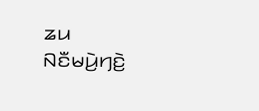ꤘꤣ ꤡꤢꤪꤗꤣꤧ꤬ꤚꤢꤧ꤬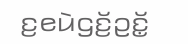ꤢ꤬ꤕꤣꤧꤞꤢꤩ꤬ꤑꤢꤩ꤭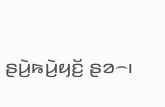ꤔꤣꤧ꤬ꤒꤣꤧ꤬ꤟꤢꤩ꤬ ꤔꤤ꤮꤯